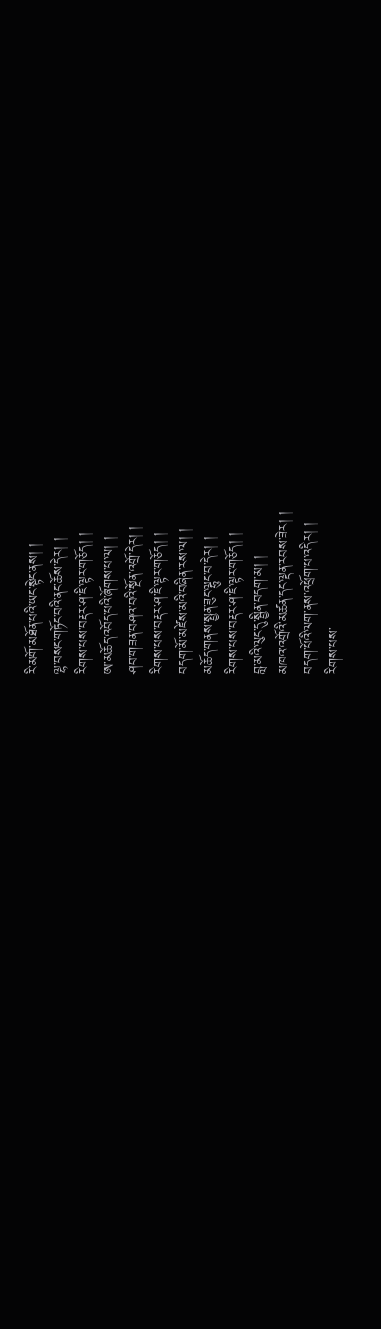རི་མགོ་མཐོན་པའི་ཡང་སྟེང་ནས། །
ལྷ་བསང་གཏོང་བའི་ནང་ཆོས་དེར། །
རིགས་པས་བརྡར་ཤ་ཇི་ལྟར་གཅོད། །
ཨ་མཆོད་འབོད་པའི་ཞོགས་པ་ལ། །
ཤབ་གཟན་བཤའ་བའི་སྔོན་འགྲོ་དེར། །
རིགས་པས་བརྡར་ཤ་ཇི་ལྟར་གཅོད། །
བདག་མོ་མཛེས་མའི་བཞིན་རས་ལ། །
མཆོད་གནས་སྤྱན་ཟུང་ལྷུང་བ་དེར། །
རིགས་པས་བརྡར་ཤ་ཇི་ལྟར་གཅོད། །
བླ་མའི་ལུང་དུ་སྦྱིན་བདག་མ། །
མཁའ་འགྲོའི་མཚན་དང་ལྡན་རབས་ཟེར། །
བདག་པོའི་ལག་ནས་འཕྲོག་པ་འདིར། །
རིགས་པས་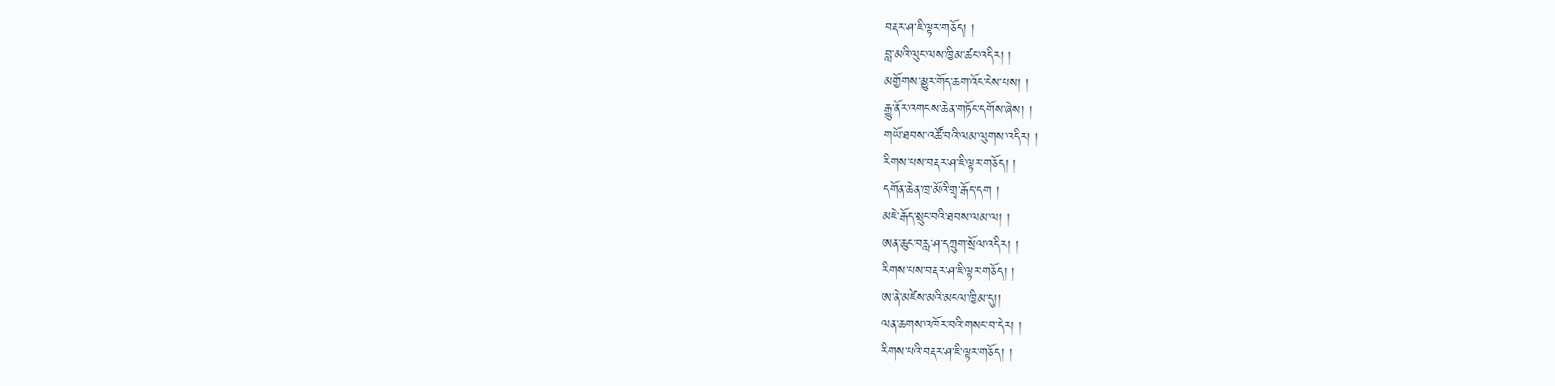བརྡར་ཤ་ཇི་ལྟར་གཅོད། །
བླ་མའི་ལུང་ལས་ཁྱིམ་ཚང་འདིར། །
མགྱོགས་མྱུར་གོད་ཆག་འོང་ངེས་པས། །
རྒྱུ་ནོར་འགངས་ཆེན་གཏོང་དགོས་ཞེས། །
གཡོ་ཐབས་འཚོ་བའི་ལམ་ལུགས་འདིར། །
རིགས་པས་བརྡར་ཤ་ཇི་ལྟར་གཅོད། །
དགོན་ཆེན་ཁྲ་མོའི་གྲྭ་རྒོད་དག །
མཇེ་རྒོད་སྲུང་བའི་ཐབས་ལམ་ལ། །
ཨན་ཆུང་བརླ་ཤ་དཀྲུག་སྲོལ་འདིར། །
རིགས་པས་བརྡར་ཤ་ཇི་ལྟར་གཅོད། །
ཨ་ནེ་མཛེས་མའི་མངལ་ཁྱིམ་དུ།།
ལན་ཆགས་འཁོར་བའི་གསང་བ་དེར། །
རིགས་པའི་བརྡར་ཤ་ཇི་ལྟར་གཅོད། །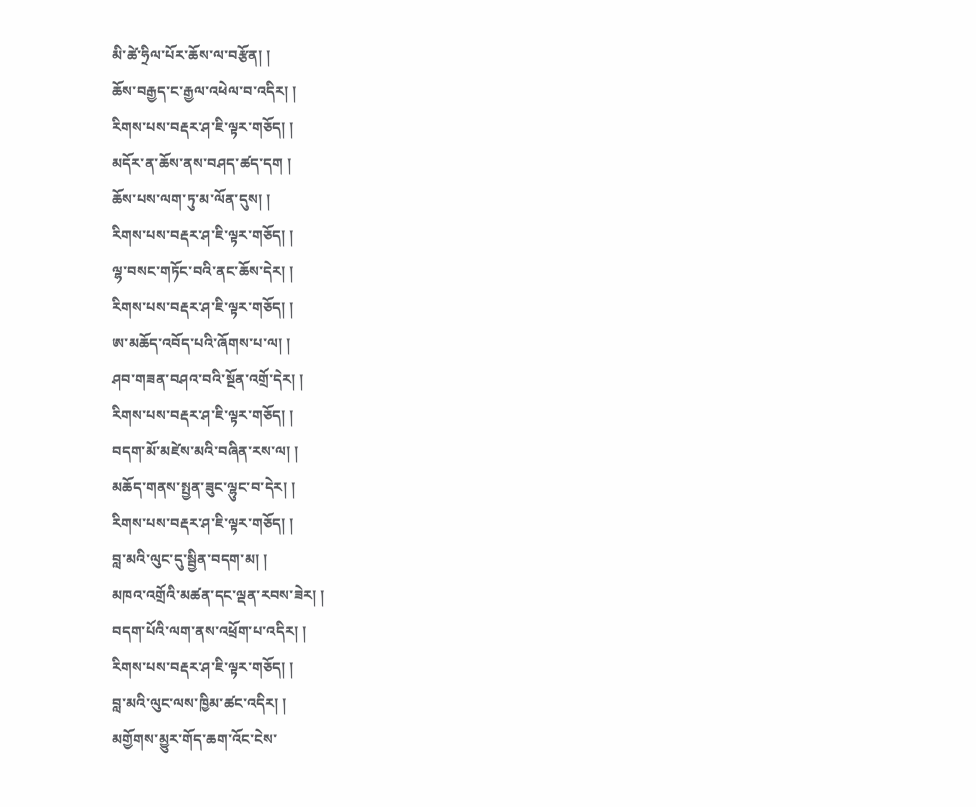མི་ཚེ་ཧྲིལ་པོར་ཆོས་ལ་བརྩོན། །
ཆོས་བརྒྱད་ང་རྒྱལ་འཕེལ་བ་འདིར། །
རིགས་པས་བརྡར་ཤ་ཇི་ལྟར་གཅོད། །
མདོར་ན་ཆོས་ནས་བཤད་ཚད་དག །
ཆོས་པས་ལག་ཏུ་མ་ལོན་དུས། །
རིགས་པས་བརྡར་ཤ་ཇི་ལྟར་གཅོད། །
ལྷ་བསང་གཏོང་བའི་ནང་ཆོས་དེར། །
རིགས་པས་བརྡར་ཤ་ཇི་ལྟར་གཅོད། །
ཨ་མཆོད་འབོད་པའི་ཞོགས་པ་ལ། །
ཤབ་གཟན་བཤའ་བའི་སྔོན་འགྲོ་དེར། །
རིགས་པས་བརྡར་ཤ་ཇི་ལྟར་གཅོད། །
བདག་མོ་མཛེས་མའི་བཞིན་རས་ལ། །
མཆོད་གནས་སྤྱན་ཟུང་ལྷུང་བ་དེར། །
རིགས་པས་བརྡར་ཤ་ཇི་ལྟར་གཅོད། །
བླ་མའི་ལུང་དུ་སྦྱིན་བདག་མ། །
མཁའ་འགྲོའི་མཚན་དང་ལྡན་རབས་ཟེར། །
བདག་པོའི་ལག་ནས་འཕྲོག་པ་འདིར། །
རིགས་པས་བརྡར་ཤ་ཇི་ལྟར་གཅོད། །
བླ་མའི་ལུང་ལས་ཁྱིམ་ཚང་འདིར། །
མགྱོགས་མྱུར་གོད་ཆག་འོང་ངེས་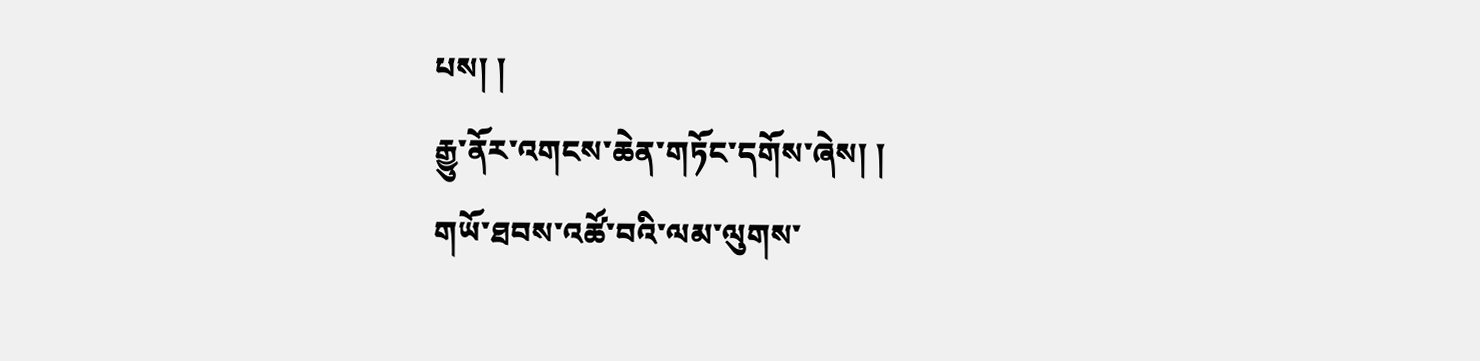པས། །
རྒྱུ་ནོར་འགངས་ཆེན་གཏོང་དགོས་ཞེས། །
གཡོ་ཐབས་འཚོ་བའི་ལམ་ལུགས་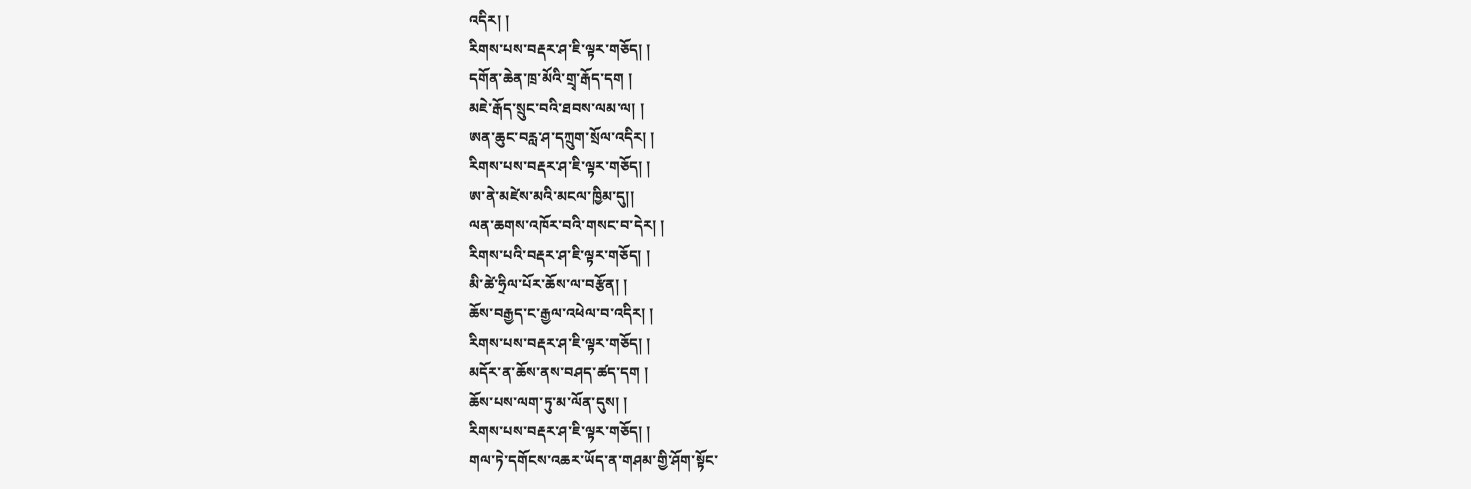འདིར། །
རིགས་པས་བརྡར་ཤ་ཇི་ལྟར་གཅོད། །
དགོན་ཆེན་ཁྲ་མོའི་གྲྭ་རྒོད་དག །
མཇེ་རྒོད་སྲུང་བའི་ཐབས་ལམ་ལ། །
ཨན་ཆུང་བརླ་ཤ་དཀྲུག་སྲོལ་འདིར། །
རིགས་པས་བརྡར་ཤ་ཇི་ལྟར་གཅོད། །
ཨ་ནེ་མཛེས་མའི་མངལ་ཁྱིམ་དུ།།
ལན་ཆགས་འཁོར་བའི་གསང་བ་དེར། །
རིགས་པའི་བརྡར་ཤ་ཇི་ལྟར་གཅོད། །
མི་ཚེ་ཧྲིལ་པོར་ཆོས་ལ་བརྩོན། །
ཆོས་བརྒྱད་ང་རྒྱལ་འཕེལ་བ་འདིར། །
རིགས་པས་བརྡར་ཤ་ཇི་ལྟར་གཅོད། །
མདོར་ན་ཆོས་ནས་བཤད་ཚད་དག །
ཆོས་པས་ལག་ཏུ་མ་ལོན་དུས། །
རིགས་པས་བརྡར་ཤ་ཇི་ལྟར་གཅོད། །
གལ་ཏེ་དགོངས་འཆར་ཡོད་ན་གཤམ་གྱི་ཤོག་སྟོང་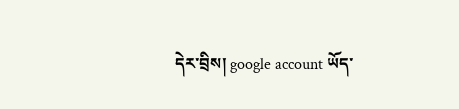དེར་བྲིས། google account ཡོད་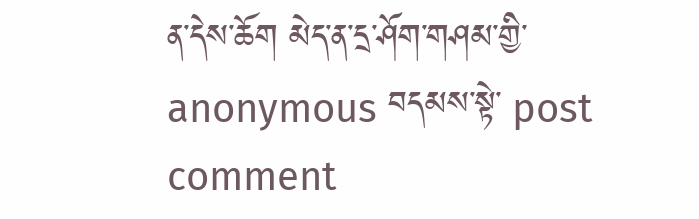ན་དེས་ཆོག མེད་ན་དྲ་ཤོག་གཤམ་གྱི་ anonymous བདམས་སྟེ་ post comment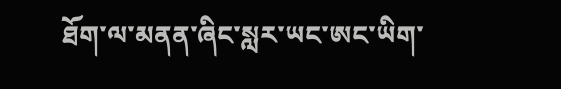ཐོག་ལ་མནན་ཞིང་སླར་ཡང་ཨང་ཡིག་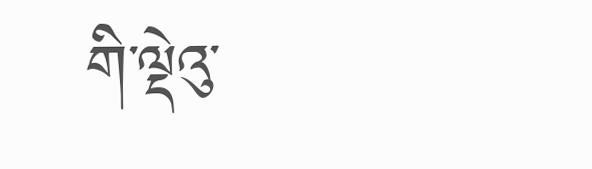གི་ལྡེའུ་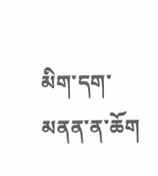མིག་དག་མནན་ན་ཆོག